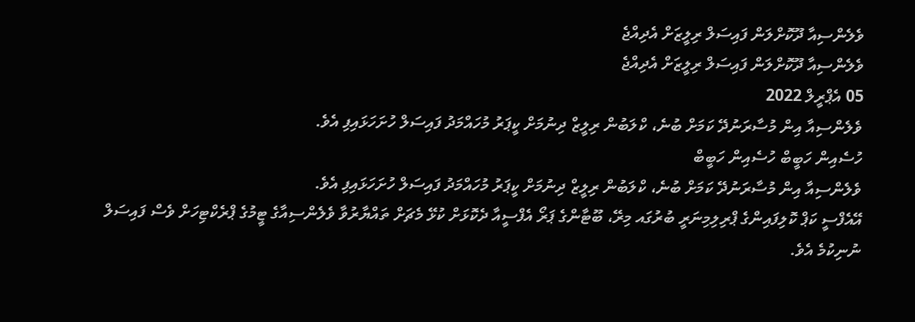ވެލެންސިއާ ދޫކޮށްލަން ފައިސަލް ރިލީޒަށް އެދިއްޖެ
ވެލެންސިއާ ދޫކޮށްލަން ފައިސަލް ރިލީޒަށް އެދިއްޖެ
05 އެޕްރީލް 2022
ވެލެންސިއާ އިން މުސާރަނުދޭ ކަމަށް ބުނެ، ކްލަބުން ރިލީޒް ދިނުމަށް ކީޕަރު މުހައްމަދު ފައިސަލް ހުށަހަޅައިފި އެވެ.
ހުސެއިން ހަބީބް ހުސެއިން ހަބީބް
ވެލެންސިއާ އިން މުސާރަނުދޭ ކަމަށް ބުނެ، ކްލަބުން ރިލީޒް ދިނުމަށް ކީޕަރު މުހައްމަދު ފައިސަލް ހުށަހަޅައިފި އެވެ.
އޭއެފްސީ ކަޕް ކޮލިފައިންގެ ޕްރިލިމިނަރީ ބުރުގައ މިރޭ، ބޫޓާންގެ ޕަރޯ އެފްސީއާ ދެކޮޅަށް ކުޅޭ މެޗަށް ތައްޔާރުވާ ވެލެންސިއާގެ ޓީމުގެ ޕްރެކްޓިހަށް ވެސް ފައިސަލް ނުނިކުމެ އެވެ.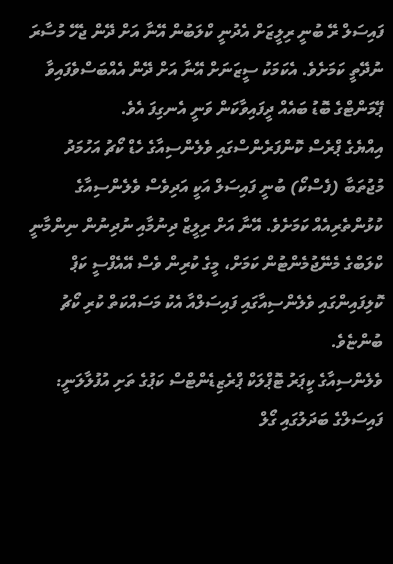ފައިސަލް ރޭ ބުނީ ރިލީޒަށް އެދުނީ ކްލަބުން އޭނާ އަށް ދޭން ޖެހޭ މުސާރަ ނުދޭތީ ކަމަށެވެ. އެކަމަކު ސީޒަނަށް އޭނާ އަށް ދޭން އެއްބަސްވެފައިވާ ޕޭމަންޓްގެ ބޮޑު ބައެއް ދީފައިވާކަން ވަނީ އެނގިފަ އެވެ.
އިއްޔެގެ ޕްރެސް ކޮންފަރެންސްގައި ވެލެންސިއާގެ ހެޑް ކޯޗު އަހުމަދު މުޖުތަބާ (ފެސްކޯ) ބުނީ ފައިސަލް އަކީ އަދިވެސް ވެލެންސިއާގެ ކުޅުންތެރިއެއް ކަމަށެވެ. އޭނާ އަށް ރިލީޒް ދިނުމާއި ނުދިނުން ނިންމާނީ ކްލަބްގެ މެނޭޖުމެންޓުން ކަމަށް، މީގެ ކުރިން ވެސް އޭއެފްސީ ކަޕް ކޮލިފައިންގައި ވެލެންސިއާގައި ފައިސަލްއާ އެކު މަސައްކަތް ކުރި ކޯޗު ބުންޏެވެ.
ވެލެންސިއާގެ ކީޕަރު ޓޮޕްލަކް ޕްރެޒިޑެންޓްސް ކަޕުގެ ތަށި އުފުލާލަނީ: ފައިސަލްގެ ބަދަލުގައި ގޯލް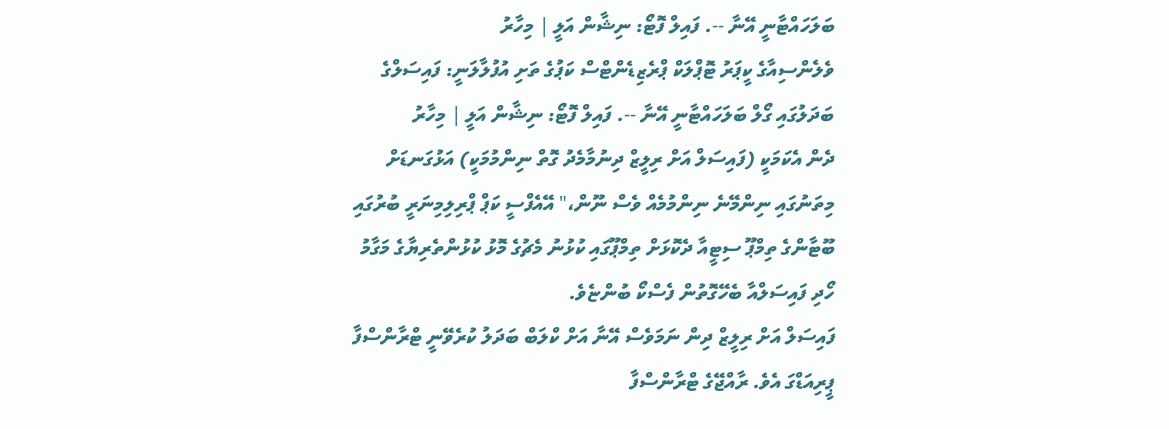ބަލަހައްޓާނީ އޭނާ --. ފައިލް ފޮޓޯ: ނިޝާން އަލީ | މިހާރު
ވެލެންސިއާގެ ކީޕަރު ޓޮޕްލަކް ޕްރެޒިޑެންޓްސް ކަޕުގެ ތަށި އުފުލާލަނީ: ފައިސަލްގެ ބަދަލުގައި ގޯލް ބަލަހައްޓާނީ އޭނާ --. ފައިލް ފޮޓޯ: ނިޝާން އަލީ | މިހާރު
ދެން އެކަމަކީ (ފައިސަލް އަށް ރިލީޒް ދިނުމާމެދު ގޮތް ނިންމުމަކީ) އަޅުގަނޑަށް މިތަނުގައި ނިންމޭނެ ނިންމުމެއް ވެސް ނޫން،" އޭއެފްސީ ކަޕް ޕްރިލިމިނަރީ ބުރުގައި ބޫޓާންގެ ތިމްޕޫ ސިޓީއާ ދެކޮޅަށް ތިމްޕޫގައި ކުޅުނު މެޗުގެ މޮޅު ކުޅުންތެރިޔާގެ މަގާމު ހޯދި ފައިސަލްއާ ބެހޭގޮތުން ފެސްކޯ ބުންޏެވެ.
ފައިސަލް އަށް ރިލީޒް ދިން ނަމަވެސް އޭނާ އަށް ކްލަބް ބަދަލު ކުރެވޭނީ ޓްރާންސްފާ ޕީރިއަޑްގަ އެވެ. ރާއްޖޭގެ ޓްރާންސްފާ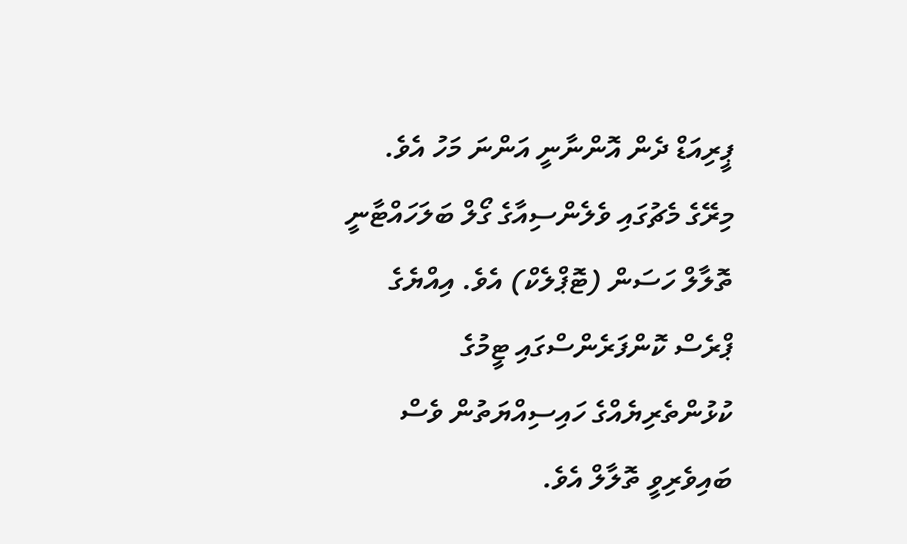ޕީރިއަޑް ދެން އޮންނާނީ އަންނަ މަހު އެވެ.
މިރޭގެ މެޗުގައި ވެލެންސިއާގެ ގޯލް ބަލަހައްޓާނީ ތޮލާލް ހަސަން (ޓޮޕްލެކް) އެވެ. އިއްޔެގެ ޕްރެސް ކޮންފަރެންސްގައި ޓީމުގެ ކުޅުންތެރިޔެއްގެ ހައިސިއްޔަތުން ވެސް ބައިވެރިވީ ތޮލާލް އެވެ.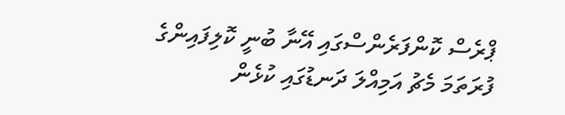ޕްރެސް ކޮންފަރެންސްގައި އޭނާ ބުނީ ކޮލިފައިންގެ ފުރަތަމަ މެޗު އަމިއްލަ ދަނޑުގައި ކުޅެން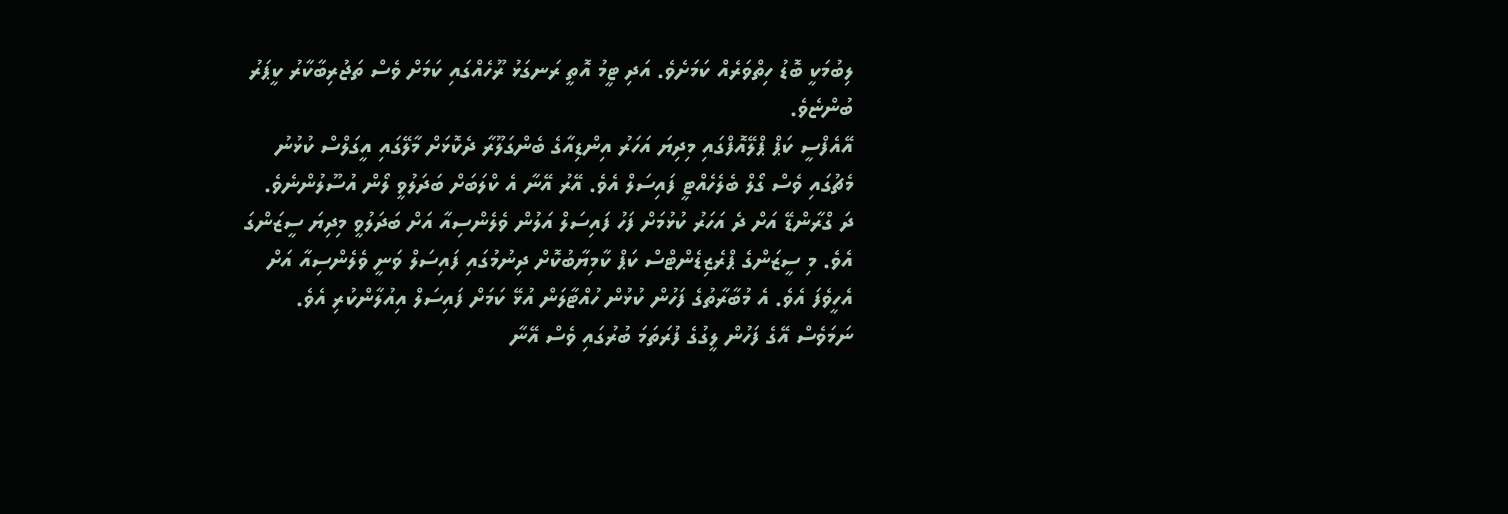ލިބުމަކީ ބޮޑު ހިތްވަރެއް ކަމަށެވެ. އަދި ޓީމު އޮތީ ރަނގަޅު ރޫހެއްގައި ކަމަށް ވެސް ތަޖުރިބާކާރު ކީޕަރު ބުންޏެވެ.
އޭއެފްސީ ކަޕް ޕްލޭއޮފްގައި މިދިޔަ އަހަރު އިންޑިއާގެ ބެންގަލޫރާ ދެކޮޅަށް މާލޭގައި އީގަލްސް ކުޅުނު މެޗުގައި ވެސް ގޯލް ބެލެހެއްޓީ ފައިސަލް އެވެ. އޭރު އޭނާ އެ ކްލަބަށް ބަދަލުވީ ލޯން އުސޫލުންނެވެ.
ދަ ގްރާންޑޭ އަށް ދެ އަހަރު ކުޅުމަށް ފަހު ފައިސަލް އަލުން ވެލެންސިއާ އަށް ބަދަލުވީ މިދިޔަ ސީޒަންގަ އެވެ. މި ސީޒަންގެ ޕްރެޒިޑެންޓްސް ކަޕް ކާމިޔާބުކޮށް ދިނުމުގައި ފައިސަލް ވަނީ ވެލެންސިއާ އަށް އެހީވެފަ އެވެ. އެ މުބާރާތުގެ ފަހުން ކުޅުން ހުއްޓާލަން އުޅޭ ކަމަށް ފައިސަލް އިއުލާންކުރި އެވެ. ނަމަވެސް އޭގެ ފަހުން ލީގުގެ ފުރަތަމަ ބުރުގައި ވެސް އޭނާ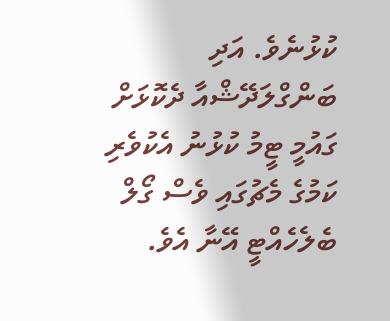ކުޅުނެވެ. އަދި ބަންގްލަދޭޝްއާ ދެކޮޅަށް ގައުމީ ޓީމު ކުޅުނު އެކުވެރި ކަމުގެ މެޗުގައި ވެސް ގޯލް ބެލެހެއްޓީ އޭނާ އެވެ.